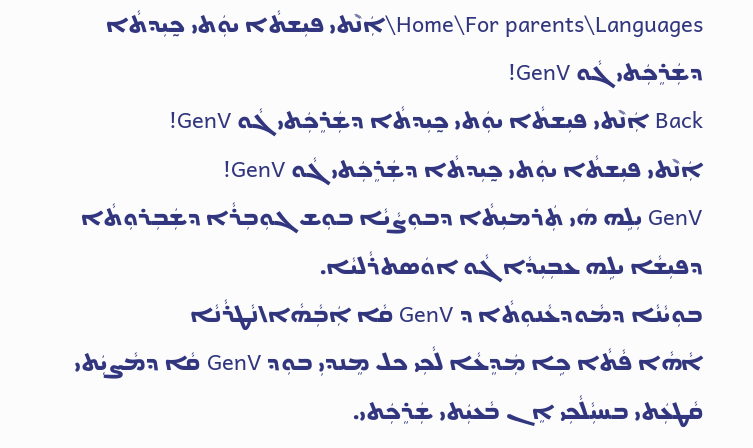Home\For parents\Languages\ܐܲܢ݉ܬܝ ܦܝܼܫܬܵܐ ܝܘܲܬܝ ܟ̰ܝܼܕܬܵܐ ܕܫܲܪܸܟܲܬܝ ܓܵܘ GenV!
Back ܐܲܢ݉ܬܝ ܦܝܼܫܬܵܐ ܝܘܲܬܝ ܟ̰ܝܼܕܬܵܐ ܕܫܲܪܸܟܲܬܝ ܓܵܘ GenV!
ܐܲܢ݉ܬܝ ܦܝܼܫܬܵܐ ܝܘܲܬܝ ܟ̰ܝܼܕܬܵܐ ܕܫܲܪܸܟܲܬܝ ܓܵܘ GenV!
GenV ܝܼܠܹܗ ܗܿܝ ܬܲܪܡܝܼܬܵܐ ܕܒܘܼܨܵܝܵܐ ܒܘܼܫ ܓܘܼܒܼܪܵܐ ܕܫܲܒܼܪܘܼܬܵܐ ܕܦܝܼܫܵܐ ܝܠܹܗ ܥܒܼܝܼܕܵܐ ܓܵܘ ܐܘܿܣܬܪܵܠܝܵܐ.
ܒܘܼܝܵܢܵܐ ܕܡܵܘܕܥܵܢܘܼܬܵܐ ܕ GenV ܩܵܐ ܐܲܒܼܵܗܵܐ\ܢܵܛܪܵܢܵܐ
ܐܵܗܵܐ ܦܵܬܵܐ ܟܹܐ ܡܲܕܸܥܵܐ ܠܵܟܼܝ ܟܠ ܡܸܢܕܝܼ ܒܘܼܕ GenV ܩܵܐ ܕܡܵܨܝܲܬܝ ܩܵܛܥܲܬܝ ܒܚܝܼܵܠܵܟܼܝ ܐܸܢ ܒܵܥܝܲܬܝ ܫܲܪܸܟܲܬܝ.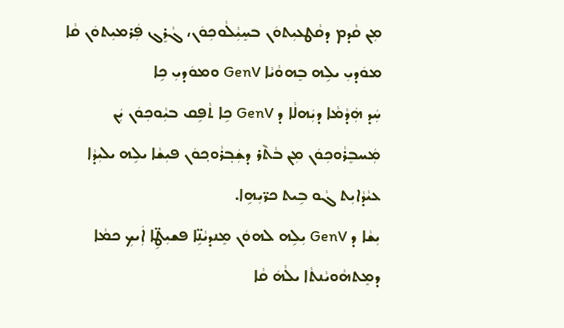ܡܼܢ ܩܵܕܡ ܕܩܵܛܥܝܼܬܘܿܢ ܒܚܸܝܼܵܠܵܘܟܼܘܿܢ، ܓܵܪܸܓ ܦܲܪܡܝܼܬܘܿܢ ܩܵܐ ܡܘܿܕܝܼ ܝܠܹܗ ܒܸܗܘܵܝܵܐ GenV ܘܡܘܿܕܝܼ ܟܹܐ
ܚܲܕ ܗܲܕܵܡܵܐ ܕܝܲܗܠܵܐ ܕ GenV ܟܹܐ ܬܵܦܹܩ ܒܝܼܵܘܟܼܘܿܢ ܝܲܢ ܡܲܚܒܸܪܵܘܟܼܘܿܢ ܡܼܢ ܒܵܬ݉ܪ ܕܫܲܒ݂ܪܵܘܟ݂ܘܿܢ ܦܝܼܫܵܐ ܝܠܹܗ ܝܠܝܼܕܵܐ ܥܝܵܕܵܐܝܼܬ ܓܵܘ ܒܹܝܬ ܟܪ̈ܝܼܗܹܐ.
ܝܼܫܵܐ ܕ GenV ܝܼܠܹܗ ܠܗܘܿܢ ܡܸܢܕܝܵܢܹ̈ܐ ܦܫܝܼܛܹ̈ܐ ܐܲܝܟܼ ܟܡܵܐ ܕܡܸܬܗܵܘܝܵܢܬܵܐ ܝܠܵܗܿ ܩܵܐ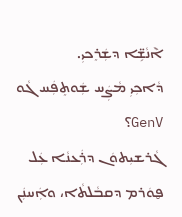ܐ݉ܢܵܫܹ̈ܐ ܕܫܲܪܸܟܝܼ.
ܕܵܐܟܼܝܼ ܡܵܨܲܚ ܫܲܘܬܸܦܲܚ ܓܵܘ GenV؟
ܓܵܪܫܝܼܬܘܿܢ ܕܪܲܥܢܵܐ ܥܲܠ ܦ̮ܘܿܪܡ ܕܩܒܵܠܬܵܐ، ܘܐܲܚܢܲܢ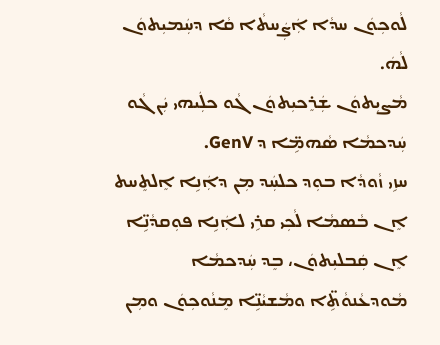ܠܵܘܟܼܘܿܢ ܚܕܵܐ ܐܲܨܲܚܬܵܐ ܩܵܐ ܕܚܲܡܝܼܬܘܿܢ ܠܵܗܿ.
ܡܵܨܝܼܬܘܿܢ ܫܲܪܸܟܝܼܬܘܿܢ ܓܵܘ ܟܠܲܝܗܝ ܝܲܢ ܓܵܘ ܚܲܕܟܡܵܐ ܣܵܗܡܹ̈ܐ ܕ GenV.
ܚܙܹܝ ܙܵܘܕܵܐ ܒܘܼܕ ܟܠܚܲܕ ܡܼܢ ܕܐܲܢܹܐ ܐܸܠܬܸܚܬ
ܐܸܢ ܒܵܣܡܵܐ ܠܵܟܼܝ ܩܪܹܝ ܠܐܲܢܹܐ ܦܘܼܩܕܵܢܹ̈ܐ
ܐܸܢ ܩܲܒܠܝܼܬܘܿܢ، ܒܸܕ ܚܲܕܟܡܵܐ ܡܵܘܕܥܵܢܘܵܬܹ̈ܐ ܘܡܵܫܝܵܢܹ̈ܐ ܡܸܢܵܘܟܼܘܿܢ ܘܡܼܢ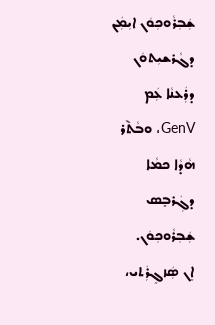ܫܲܒܼܪܵܘܟܼܘܿܢ ܐܝܼܡܲܢ ܕܓܵܪܫܝܼܬܘܿܢ ܕܪܲܥܢܵܐ ܥܲܡ GenV، ܘܒܵܬ݉ܪ ܗܵܕܵܐ ܟܡܵܐ ܕܓܲܪܒܼܸܣ ܫܲܒܼܪܵܘܟܼܘܿܢ.
ܐܸܢ ܣܲܙܓܸܪܲܬܝ،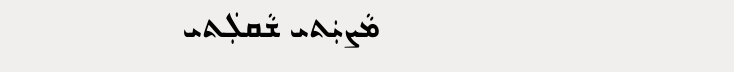ܡܵܨܝܲܬܝ ܫܵܩܠܲܬܝ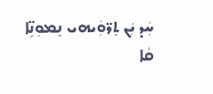ܚܲܕ ܝܲܢ ܬܸܪ̈ܘܲܝܗܝ ܢܸܡܘܼܢܹ̈ܐ ܩܵܐ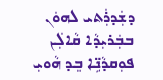ܕܫܲܕܪܲܬܝ ܠܗܘܿܢ ܒܒܲܪܝܼܕܵܐ ܩܵܐܠܲܢ
ܦܘܼܩܕܵܢܹ̈ܐ ܒܸܕ ܗܵܘܝܼ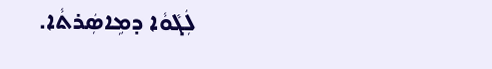ܠܲܓܵܘܵܐ ܕܡܹܐܣܲܪܬܵܐ.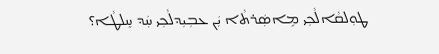ܛܘܼܠܩܵܐܠܵܟܼܝ ܡܹܐܣܲܪܬܵܐ ܝܲܢ ܥܒܼܝܼܕܠܵܟܼܝ ܚܲܕ ܚܸܠܛܵܐ؟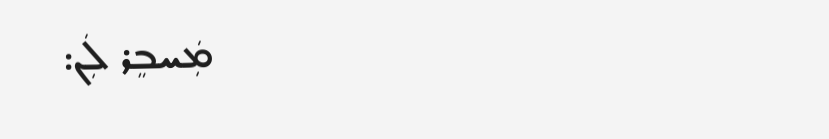ܡܲܚܒܸܪ ܠܲܢ: